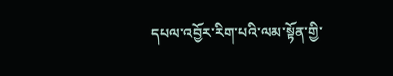དཔལ་འབྱོར་རིག་པའི་ལམ་སྟོན་གྱི་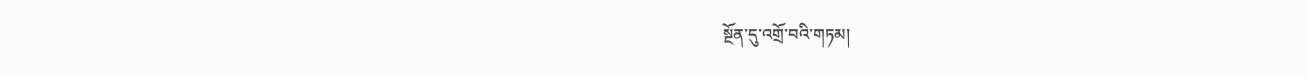སྔོན་དུ་འགྲོ་བའི་གཏམ།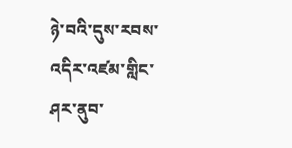ཉེ་བའི་དུས་རབས་འདིར་འཛམ་གླིང་ཤར་ནུབ་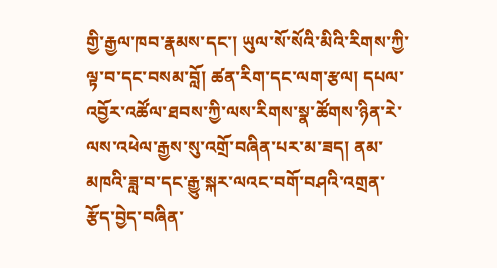གྱི་རྒྱལ་ཁབ་རྣམས་དང་། ཡུལ་སོ་སོའི་མིའི་རིགས་ཀྱི་ལྟ་བ་དང་བསམ་བློ། ཚན་རིག་དང་ལག་རྩལ། དཔལ་འབྱོར་འཚོལ་ཐབས་ཀྱི་ལས་རིགས་སྣ་ཚོགས་ཉིན་རེ་ལས་འཕེལ་རྒྱས་སུ་འགྲོ་བཞིན་པར་མ་ཟད། ནམ་མཁའི་ཟླ་བ་དང་རྒྱུ་སྐར་ལའང་བགོ་བཤའི་འགྲན་རྩོད་བྱེད་བཞིན་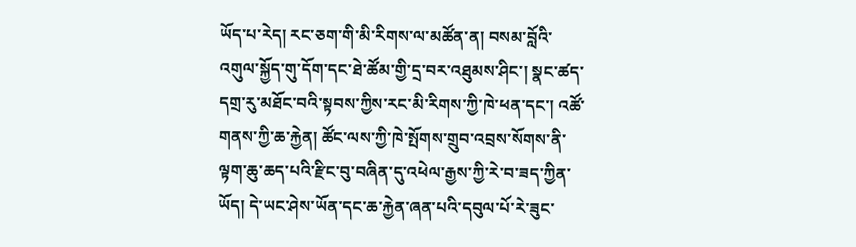ཡོད་པ་རེད། རང་ཅག་གི་མི་རིགས་ལ་མཚོན་ན། བསམ་བློའི་འགུལ་སྐྱོད་གུ་དོག་དང་ཐེ་ཚོམ་གྱི་དྲ་བར་འཐུམས་ཤིང་། སྣང་ཚད་དགྲ་རུ་མཐོང་བའི་སྟབས་ཀྱིས་རང་མི་རིགས་ཀྱི་ཁེ་ཕན་དང་། འཚོ་གནས་ཀྱི་ཆ་རྐྱེན། ཚོང་ལས་ཀྱི་ཁེ་སྤོགས་གྲུབ་འབྲས་སོགས་ནི་ལྟག་ཆུ་ཆད་པའི་རྫིང་བུ་བཞིན་དུ་འཕེལ་རྒྱས་ཀྱི་རེ་བ་ཟད་ཀྱིན་ཡོད། དེ་ཡང་ཤེས་ཡོན་དང་ཆ་རྐྱེན་ཞན་པའི་དབུལ་པོ་རེ་ཟུང་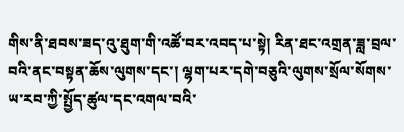གིས་ནི་ཐབས་ཟད་འུ་ཐུག་གི་འཚོ་བར་འབད་པ་སྟེ། རིན་ཐང་འགྲན་ཟླ་བྲལ་བའི་ནང་བསྟན་ཆོས་ལུགས་དང་། ལྷག་པར་དགེ་བཅུའི་ལུགས་སྲོལ་སོགས་ཡ་རབ་ཀྱི་སྤྱོད་ཚུལ་དང་འགལ་བའི་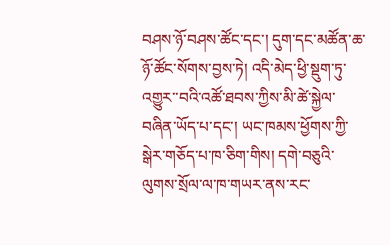བཤས་ཉོ་བཤས་ཚོང་དང་། དུག་དང་མཚོན་ཆ་ཉོ་ཚོང་སོགས་བྱས་ཏེ། འདི་མེད་ཕྱི་སྡུག་ཏུ་འགྱུར་་བའི་འཚོ་ཐབས་ཀྱིས་མི་ཚེ་སྐྱེལ་བཞིན་ཡོད་པ་དང་། ཡང་ཁམས་ཕྱོགས་ཀྱི་སྒེར་གཅོད་པ་ཁ་ཅིག་གིས། དགེ་བཅུའི་ལུགས་སྲོལ་ལ་ཁ་གཡར་ནས་རང་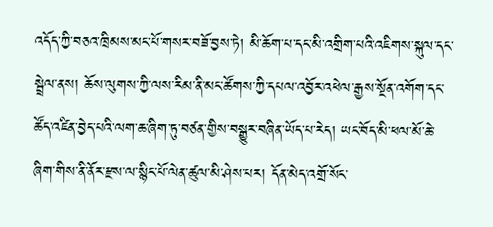འདོད་ཀྱི་བཅའ་ཁྲིམས་མང་པོ་གསར་བཟོ་བྱས་ཏེ། མི་ཆོག་པ་དང་མི་འགྲིག་པའི་འཇིགས་སྐུལ་དང་སྦྲེལ་ནས། ཆོས་ལུགས་ཀྱི་ལས་རིམ་ནི་མང་ཚོགས་ཀྱི་དཔལ་འབྱོར་འཕེལ་རྒྱས་སྔོན་འགོག་དང་ཚོད་འཛིན་བྱེད་པའི་ལག་ཆ་ཞིག་ཏུ་བཙན་གྱིས་བསྒྱུར་བཞིན་ཡོད་པ་རེད། ཡང་བོད་མི་ཕལ་མོ་ཆེ་ཞིག་གིས་ནི་ནོར་རྫས་ལ་སྙིང་པོ་ལེན་ཚུལ་མི་ཤེས་པར། དོན་མེད་འགྲོ་སོང་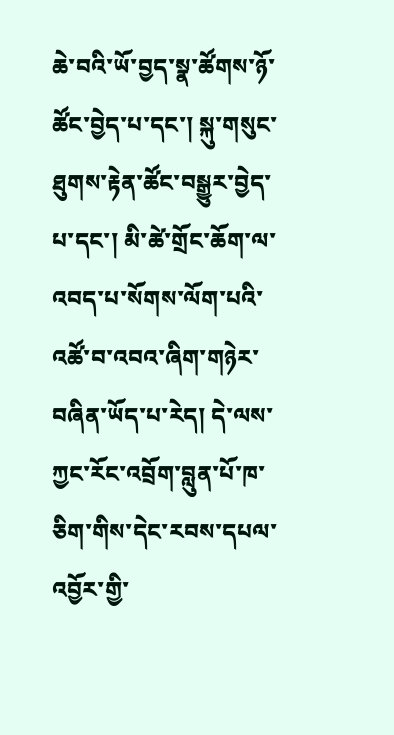ཆེ་བའི་ཡོ་བྱད་སྣ་ཚོགས་ཉོ་ཚོང་བྱེད་པ་དང་། སྐུ་གསུང་ཐུགས་རྟེན་ཚོང་བསྒྱུར་བྱེད་པ་དང་། མི་ཚེ་གྲོང་ཆོག་ལ་འབད་པ་སོགས་ལོག་པའི་འཚོ་བ་འབའ་ཞིག་གཉེར་བཞིན་ཡོད་པ་རེད། དེ་ལས་ཀྱང་རོང་འབྲོག་བླུན་པོ་ཁ་ཅིག་གིས་དེང་རབས་དཔལ་འབྱོར་གྱི་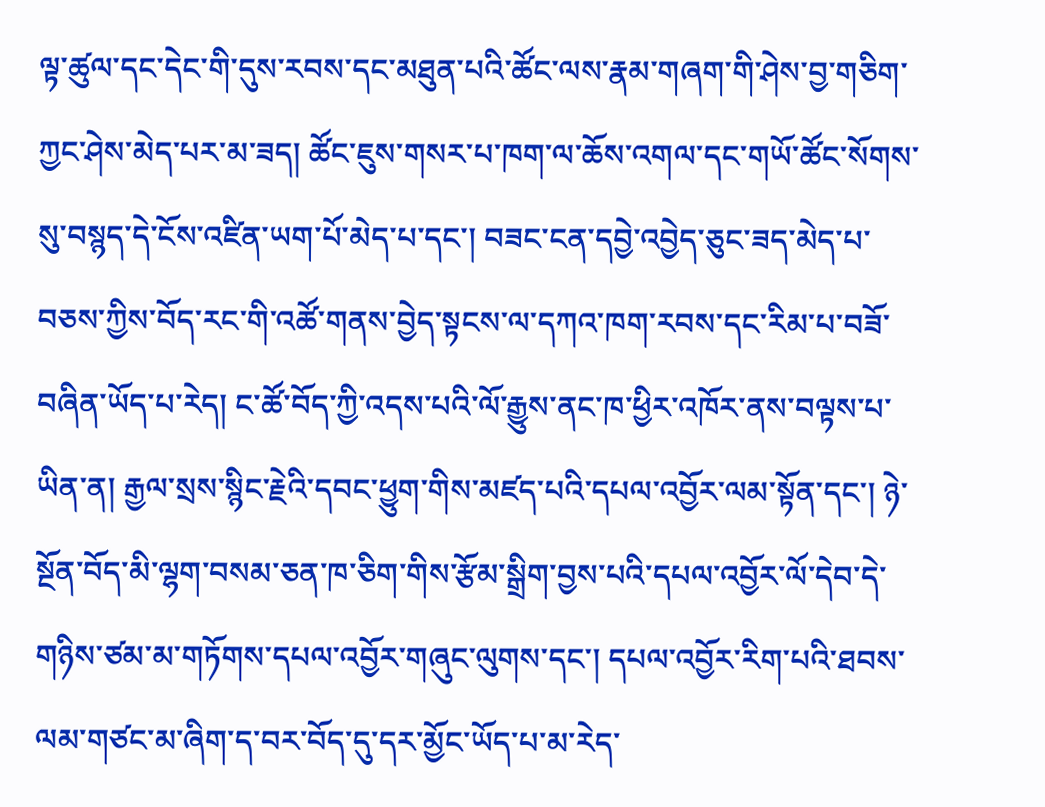ལྟ་ཚུལ་དང་དེང་གི་དུས་རབས་དང་མཐུན་པའི་ཚོང་ལས་རྣམ་གཞག་གི་ཤེས་བྱ་གཅིག་ཀྱང་ཤེས་མེད་པར་མ་ཟད། ཚོང་ཇུས་གསར་པ་ཁག་ལ་ཆོས་འགལ་དང་གཡོ་ཚོང་སོགས་སུ་བསྙད་དེ་ངོས་འཛིན་ཡག་པོ་མེད་པ་དང་། བཟང་ངན་དབྱེ་འབྱེད་ཅུང་ཟད་མེད་པ་བཅས་ཀྱིས་བོད་རང་གི་འཚོ་གནས་བྱེད་སྟངས་ལ་དཀའ་ཁག་རབས་དང་རིམ་པ་བཟོ་བཞིན་ཡོད་པ་རེད། ང་ཚོ་བོད་ཀྱི་འདས་པའི་ལོ་རྒྱུས་ནང་ཁ་ཕྱིར་འཁོར་ནས་བལྟས་པ་ཡིན་ན། རྒྱལ་སྲས་སྙིང་རྗེའི་དབང་ཕྱུག་གིས་མཛད་པའི་དཔལ་འབྱོར་ལམ་སྟོན་དང་། ཉེ་སྔོན་བོད་མི་ལྷག་བསམ་ཅན་ཁ་ཅིག་གིས་རྩོམ་སྒྲིག་བྱས་པའི་དཔལ་འབྱོར་ལོ་དེབ་དེ་གཉིས་ཙམ་མ་གཏོགས་དཔལ་འབྱོར་གཞུང་ལུགས་དང་། དཔལ་འབྱོར་རིག་པའི་ཐབས་ལམ་གཙང་མ་ཞིག་ད་བར་བོད་དུ་དར་མྱོང་ཡོད་པ་མ་རེད་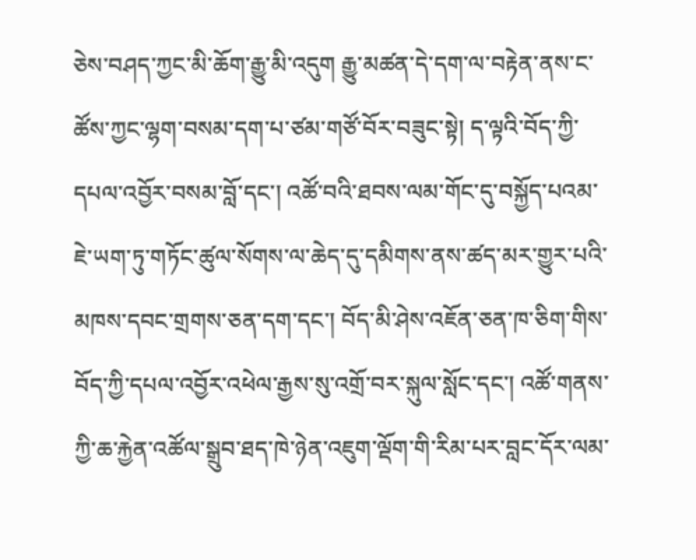ཅེས་བཤད་ཀྱང་མི་ཆོག་རྒྱུ་མི་འདུག རྒྱུ་མཚན་དེ་དག་ལ་བརྟེན་ནས་ང་ཚོས་ཀྱང་ལྷག་བསམ་དག་པ་ཙམ་གཙོ་བོར་བཟུང་སྟེ། ད་ལྟའི་བོད་ཀྱི་དཔལ་འབྱོར་བསམ་བློ་དང་། འཚོ་བའི་ཐབས་ལམ་གོང་དུ་བསྐྱོད་པའམ་ཇེ་ཡག་ཏུ་གཏོང་ཚུལ་སོགས་ལ་ཆེད་དུ་དམིགས་ནས་ཚད་མར་གྱུར་པའི་མཁས་དབང་གྲགས་ཅན་དག་དང་། བོད་མི་ཤེས་འཇོན་ཅན་ཁ་ཅིག་གིས་བོད་ཀྱི་དཔལ་འབྱོར་འཕེལ་རྒྱས་སུ་འགྲོ་བར་སྐུལ་སློང་དང་། འཚོ་གནས་ཀྱི་ཆ་རྐྱེན་འཚོལ་སྒྲུབ་ཐད་ཁེ་ཉེན་འཇུག་ལྡོག་གི་རིམ་པར་བླང་དོར་ལམ་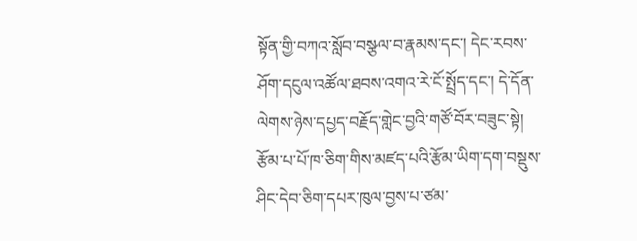སྟོན་གྱི་བཀའ་སློབ་བསྩལ་བ་རྣམས་དང་། དེང་རབས་ཤོག་དངུལ་འཚོལ་ཐབས་འགའ་རེ་ངོ་སྤྲོད་དང་། དེ་དོན་ལེགས་ཉེས་དཔྱད་བརྗོད་གླེང་བྱའི་གཙོ་བོར་བཟུང་སྟེ། རྩོམ་པ་པོ་ཁ་ཅིག་གིས་མཛད་པའི་རྩོམ་ཡིག་དག་བསྡུས་ཤིང་དེབ་ཅིག་དཔར་ཁུལ་བྱས་པ་ཙམ་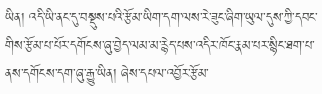ཡིན། འདི་ཡི་ནང་དུ་བསྡུས་པའི་རྩོམ་ཡིག་དག་ལས་རེ་ཟུང་ཞིག་ཡུལ་དུས་ཀྱི་དབང་གིས་རྩོམ་པ་པོར་དགོངས་ཞུ་བྱེད་ལམ་མ་རྙེད་པས་འདིར་ཁོང་རྣམ་པར་སྙིང་ཐག་པ་ནས་དགོངས་དག་ཞུ་རྒྱུ་ཡིན། ཞེས་དཔལ་འབྱོར་རྩོམ་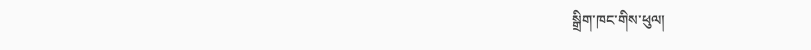སྒྲིག་ཁང་གིས་ཕུལ།